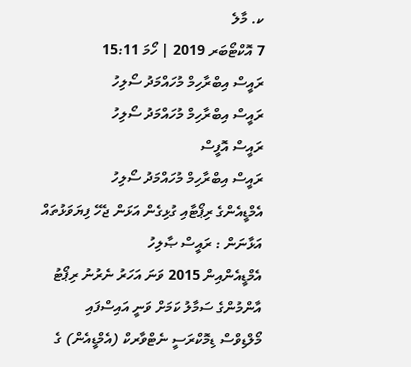ކ. މާލެ
7 އޮކްޓޯބަރ 2019 | ހޯމަ 15:11
ރައީސް އިބްރާހިމް މުހައްމަދު ސޯލިހު
ރައީސް އިބްރާހިމް މުހައްމަދު ސޯލިހު
ރައީސް އޮފީސް
ރައީސް އިބްރާހިމް މުހައްމަދު ސޯލިހު
އެމްޑީއެންގެ ރިޕޯޓާއި ގުޅިގެން އަޅަން ޖެހޭ ފިޔަވަޅުތައް އަޅާނަން : ރައީސް ޞާލިހު
އެމްޑީއެންއިން 2015 ވަނަ އަހަރު ނެރުނު ރިޕޯޓު އާންމުންގެ ސަމާލު ކަމަށް ވަނީ އައިސްފައި
މޯލްޑިވްސް ޑިމޮކްރަސީ ނެޓްވާރކް (އެމްޑީއެން) ގެ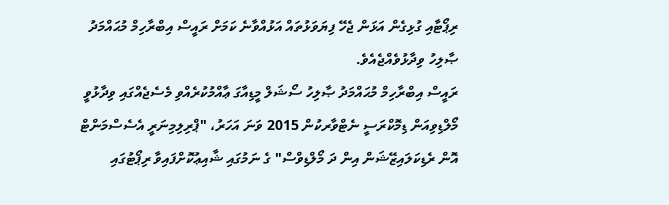ރިޕޯޓާއި ގުޅިގެން އަޅަން ޖެހޭ ފިޔަވަޅުތައް އަޅުއްވާނެ ކަމަށް ރައީސް އިބްރާހިމް މުޙައްމަދު ޞާލިހު ވިދާޅުވެއްޖެއެވެ.
ރައީސް އިބްރާހިމް މުޙައްމަދު ޞާލިހު ސޯޝަލް މީޑިއާގަ ޢާއްމުކުރެއްވި މެސެޖެއްގައި ވިދާޅުވީ މޯލްޑިވިއަން ޑިމޮކްރަސީ ނެޓްވާރކުން 2015 ވަނަ އަހަރު، "ޕްރިލިމިނަރީ އެސެސްމަންޓް އޮން ރެޑިކަލައިޒޭޝަން އިން ދަ މޯލްޑިވްސް" ގެ ނަމުގައި ޝާއިޢުކޮށްފައިވާ ރިޕޯޓުގައި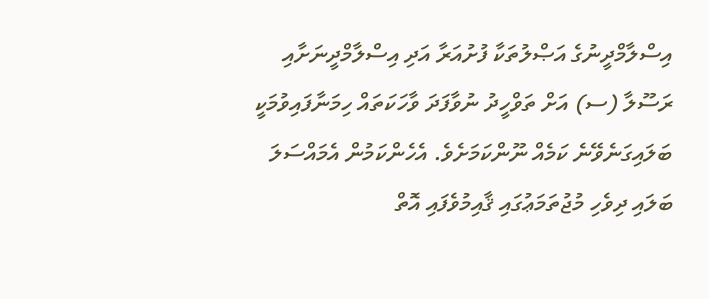އިސްލާމްދީނުގެ އަޞްލުތަކާ ފުށުއަރާ އަދި އިސްލާމްދީނަށާއި ރަސޫލާ (ސ) އަށް ތަވްހީދު ނުވާފަދަ ވާހަކަތައް ހިމަނާފައިވުމަކީ ބަލައިގަނެވޭނެ ކަމެއް ނޫންކަމަށެވެ. އެހެންކަމުން އެމައްސަލަ ބަލައި ދިވެހި މުޖުތަމަޢުގައި ޤާއިމުވެފައި އޮތް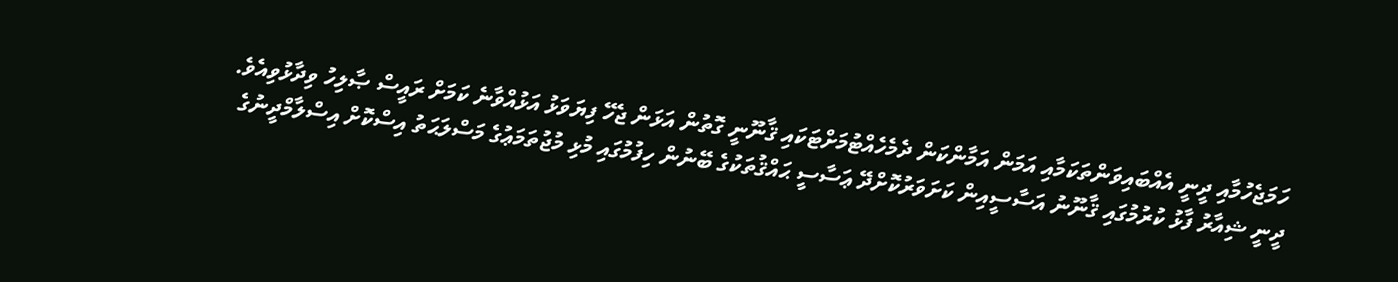ހަމަޖެހުމާއި ދީނީ އެއްބައިވަންތަކަމާއި އަމަން އަމާންކަން ދެމެހެއްޓުމަށްޓަކައި ޤާނޫނީ ގޮތުން އަޅަން ޖެހޭ ފިޔަވަޅު އަޅުއްވާނެ ކަމަށް ރައީސް ޞާލިހު ވިދާޅުވިއެވެ.
ދީނީ ޝިއާރު ފާޅު ކުރުމުގައި ޤާނޫނު އަސާސީއިން ކަށަވަރުކޮށްދޭ ޢަސާސީ ޙައްޤުތަކުގެ ބޭނުން ހިފުމުގައި މުޅި މުޖުތަމަޢުގެ މަސްލަޙަތު އިސްކޮށް އިސްލާމްދީނުގެ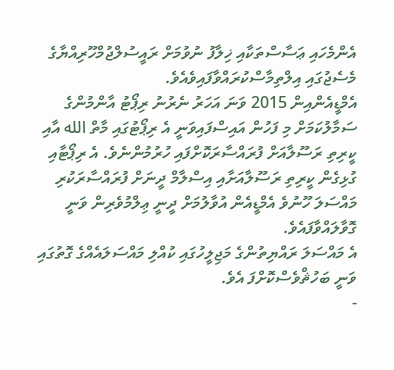އެންމެހައި ޢަސާސްތަކާއި ޚިލާފު ނުވުމަށް ރައީސުލްޖުމްހޫރިއްޔާގެ މެސެޖުގައި އިލްތިމާސްކުރައްވާފައިވެއެވެ.
އެމްޑީއެންއިން 2015 ވަނަ އަހަރު ނެރުނު ރިޕޯޓު އާންމުންގެ ސަމާލުކަމަށް މި ފަހުން އައިސްފައިވަނީ އެ ރިޕޯޓުގައި މާތް الله އާއި ކީރިތި ރަސޫލާއަށް ފުރައްސާރަކޮށްފައި ހުރުމުންނެވެ. އެ ރިޕޯޓާއި ގުޅިގެން ކީރިތި ރަސޫލާއަށާއި އިސްލާމް ދީނަށް ފުރައްސާރަކުރި މައްސަލަ ހޫނުވެ އެމްޑީއެން އުވާލުމަށް ދީނީ ޢިލްމުވެރިން ވަނީ ގޮވާލައްވާފައެވެ.
އެ މައްސަލަ ރައްޔިތުންގެ މަޖިލީހުގައި ކުއްލި މައްސަލައެއްގެ ގޮތުގައި ވަނީ ބަހުޘްވެސްކޮށްފަ އެވެ.
-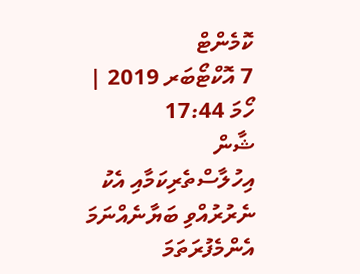ކޮމެންޓް
7 އޮކްޓޯބަރ 2019 | ހޯމަ 17:44
ޝާން
އިހުލާސްތެރިކަމާއި އެކު ނެރުރުއްވި ބަޔާނެއްނަމަ އެންމެފުރަތަމަ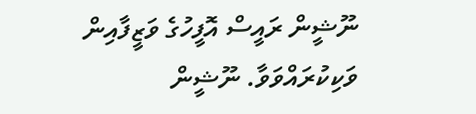ނޫޝީން ރައީސް އޮފީހުގެ ވަޒީފާއިން ވަކިކުރައްވަވާ. ނޫޝީން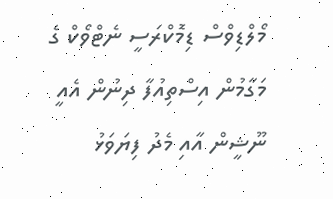މޯލްޑިވްސް ޑިމޮކްރަސީ ނެޓްވޯކް ގެ މަގާމުން އިސްތިއުފާ ދިނުން އެއީ ނޫޝީން އާއި މެދު ފިޔަވަޅު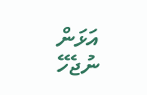އަޅަން ނުޖެހޭ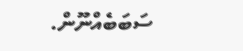ސަބަބެއްނޫން.